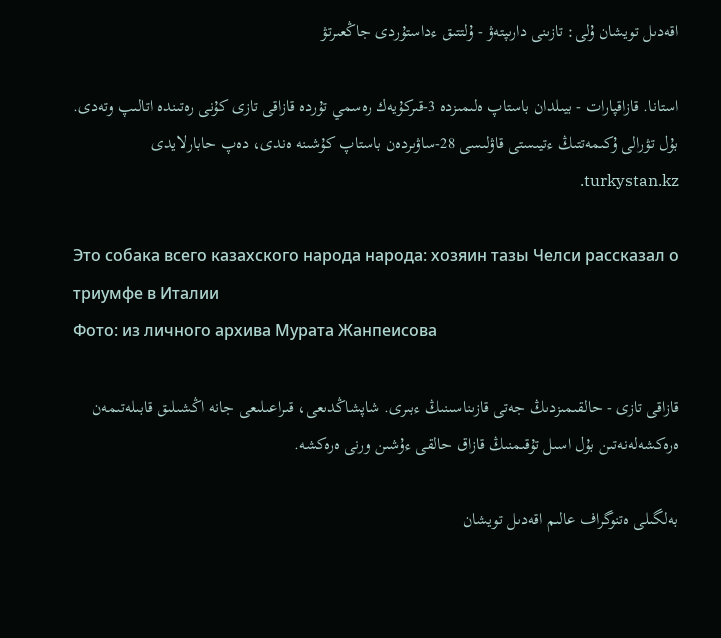اقەدىل تويشان ۇلى: تازىنى دارىپتەۋ - ۇلتتىق ءداستۇردى جاڭعىرتۋ

استانا. قازاقپارات - بيىلدان باستاپ ەلىمىزدە 3-قىركۇيەك رەسمي تۇردە قازاقى تازى كۇنى رەتىندە اتالىپ وتەدى. بۇل تۋرالى ۇكىمەتتىڭ ءتيىستى قاۋلىسى 28-ساۋىردەن باستاپ كۇشىنە ەندى، دەپ حابارلايدى turkystan.kz.

Это собака всего казахского народа народа: хозяин тазы Челси рассказал о триумфе в Италии
Фото: из личного архива Мурата Жанпеисова

قازاقى تازى - حالقىمىزدىڭ جەتى قازىناسىنىڭ ءبىرى. شاپشاڭدىعى، قىراعىلىعى جانە اڭشىلىق قابىلەتىمەن ەرەكشەلەنەتىن بۇل اسىل تۇقىمنىڭ قازاق حالقى ءۇشىن ورنى ەرەكشە.

بەلگىلى ەتنوگراف عالىم اقەدىل تويشان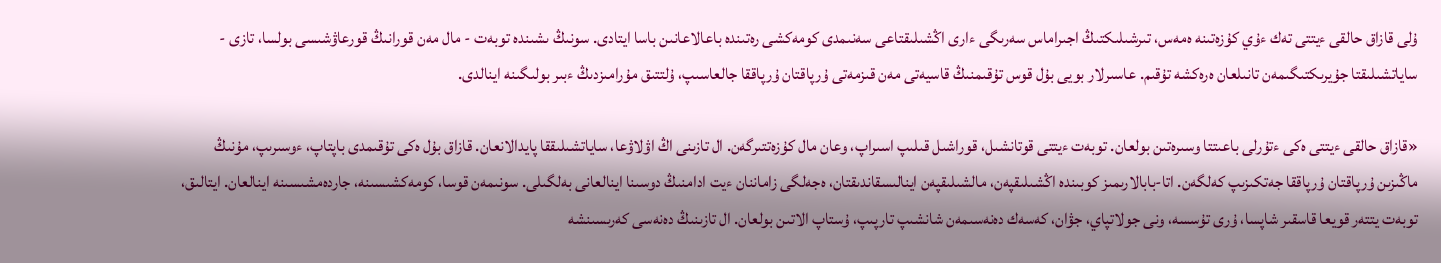ۇلى قازاق حالقى ءيتتى تەك ءۇي كۇزەتىنە ەمەس، تىرشىلىكتىڭ اجىراماس سەرىگى ءارى اڭشىلىقتاعى سەنىمدى كومەكشى رەتىندە باعالاعانىن باسا ايتادى. سونىڭ ىشىندە توبەت - مال مەن قورانىڭ قورعاۋشىسى بولسا، تازى - ساياتشىلىقتا جۇيرىكتىگىمەن تانىلعان ەرەكشە تۇقىم. عاسىرلار بويى بۇل قوس تۇقىمنىڭ قاسيەتى مەن قىزمەتى ۇرپاقتان ۇرپاققا جالعاسىپ، ۇلتتىق مۇرامىزدىڭ ءبىر بولىگىنە اينالدى.

«قازاق حالقى ءيتتى ەكى ءتۇرلى باعىتتا وسىرەتىن بولعان. توبەت ءيتتى قوتانشىل، قوراشىل قىلىپ اسىراپ، وعان مال كۇزەتتىرگەن. ال تازىنى اڭ اۋلاۋعا، ساياتشىلىققا پايدالانعان. قازاق بۇل ەكى تۇقىمدى باپتاپ، ءوسىرىپ، مۇنىڭ ماڭىزىن ۇرپاقتان ۇرپاققا جەتكىزىپ كەلگەن. اتا-بابالارىمىز كوبىندە اڭشىلىقپەن، مالشىلىقپەن اينالىسقاندىقتان، ەجەلگى زاماننان ءيت ادامنىڭ دوسىنا اينالعانى بەلگىلى. سونىمەن قوسا، كومەكشىسىنە، جاردەمشىسىنە اينالعان. ايتالىق، توبەت يتتەر قويعا قاسقىر شاپسا، ۇرى تۇسسە، ونى جولاتپاي، جۋان، كەسەك دەنەسىمەن شانشىپ تارپىپ، ۇستاپ الاتىن بولعان. ال تازىنىڭ دەنەسى كەرىسىنشە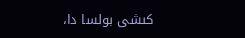كىشى بولسا دا،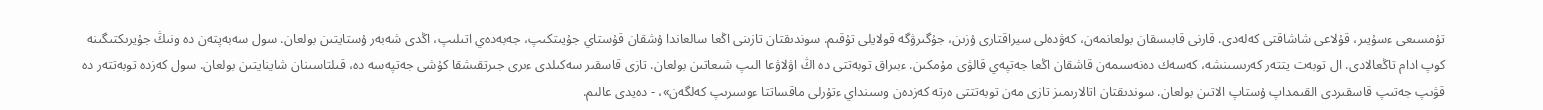تۇمسىعى ءسۇيىر، قۇلاعى شاشاقتى كەلەدى. قارنى قابىسقان بولعانمەن، كەۋدەلى سيراقتارى ۇزىن، جۇگىرۋگە قولايلى تۇقىم. سوندىقتان تازىنى اڭعا سالعاندا ۇشقان قۇستاي جۇيىتكىپ، جەبەدەي اتىلىپ، اڭدى شەبەر ۇستايتىن بولعان. سول سەبەپتەن دە ونىڭ جۇيرىكتىگىنە كوپ ادام تاڭعالادى. ال توبەت يتتەر كەرىسىنشە، كەسەك دەنەسىمەن قاشقان اڭعا جەتپەي قالۋى مۇمكىن. ءبىراق توبەتتى دە اڭ اۋلاۋعا الىپ شىعاتىن بولعان. تازى قاسقىر سەكىلدى ءىرى جىرتقىشقا كۇشى جەتپەسە دە، قىلتاسىنان شاينايتىن بولعان. سول كەزدە توبەتتەر دە قۋىپ جەتىپ قاسقىردى القىمداپ ۇستاپ الاتىن بولعان. سوندىقتان اتالارىمىز تازى مەن توبەتتتى ەرتە كەزدەن وسىنداي ءتۇرلى ماقساتتا ءوسىرىپ كەلگەن»، - دەيدى عالىم.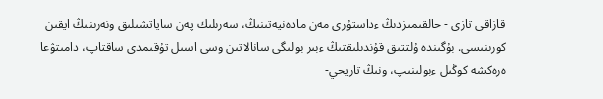قازاقى تازى - حالقىمىزدىڭ ءداستۇرى مەن مادەنيەتىنىڭ، سەرىلىك پەن ساياتشىلىق ونەرىنىڭ ايقىن كورىنىسى. بۇگىندە ۇلتتىق قۇندىلىقتىڭ ءبىر بولىگى سانالاتىن وسى اسىل تۇقىمدى ساقتاپ، دامىتۋعا ەرەكشە كوڭىل ءبولىنىپ، ونىڭ تاريحي-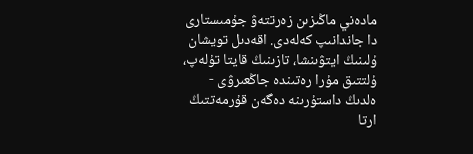مادەني ماڭىزىن زەرتتەۋ جۇمىستارى دا جاندانىپ كەلەدى. اقەدىل تويشان ۇلىنىڭ ايتۋىنشا، تازىنىڭ قايتا تۇلەپ، ۇلتتىق مۇرا رەتىندە جاڭعىرۋى - ەلدىڭ داستۇرىنە دەگەن قۇرمەتتىڭ ارتا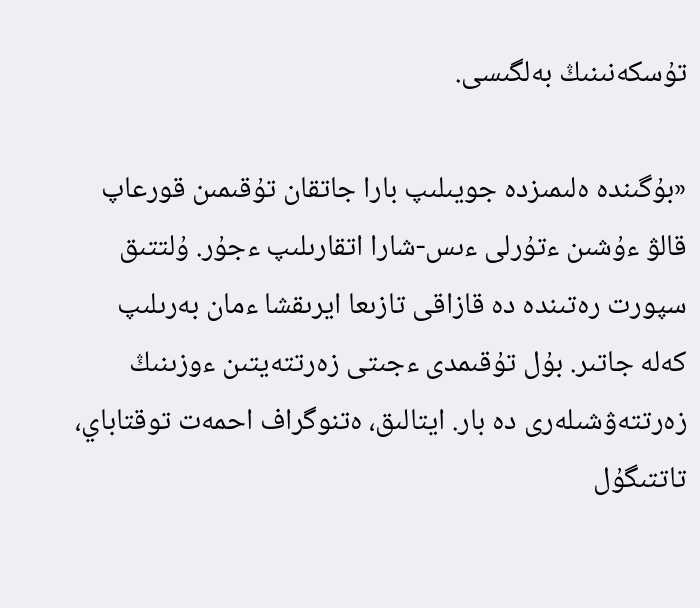تۇسكەنىنىڭ بەلگىسى.

«بۇگىندە ەلىمىزدە جويىلىپ بارا جاتقان تۇقىمىن قورعاپ قالۋ ءۇشىن ءتۇرلى ءىس-شارا اتقارىلىپ ءجۇر. ۇلتتىق سپورت رەتىندە دە قازاقى تازىعا ايرىقشا ءمان بەرىلىپ كەلە جاتىر. بۇل تۇقىمدى ءجىتى زەرتتەيتىن ءوزىنىڭ زەرتتەۋشىلەرى دە بار. ايتالىق، ەتنوگراف احمەت توقتاباي، تاتتىگۇل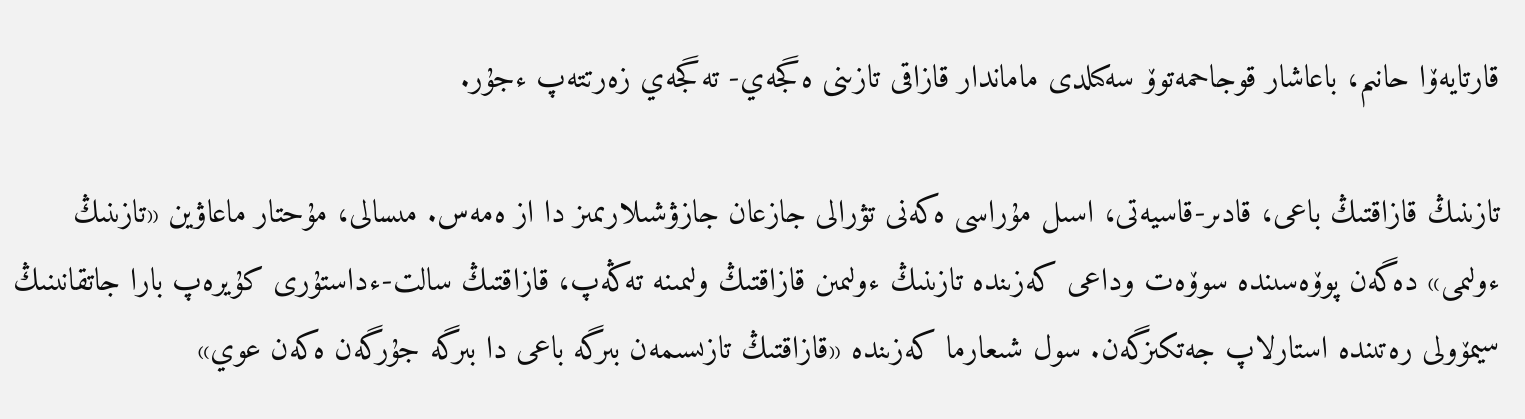قارتايەۆا حانىم، باعاشار قوجاحمەتوۆ سەكىلدى ماماندار قازاقى تازىنى ەگجەي- تەگجەي زەرتتەپ ءجۇر.

تازىنىڭ قازاقتىڭ باعى، قادىر-قاسيەتى، اسىل مۇراسى ەكەنى تۋرالى جازعان جازۋشىلارىمىز دا از ەمەس. مىسالى، مۇحتار ماعاۋين «تازىنىڭ ءولىمى» دەگەن پوۆەسىندە سوۆەت وداعى كەزىندە تازىنىڭ ءولىمىن قازاقتىڭ ولىمىنە تەڭەپ، قازاقتىڭ سالت-ءداستۇرى كۇيرەپ بارا جاتقانىنىڭ سيمۆولى رەتىندە استارلاپ جەتكىزگەن. سول شىعارما كەزىندە «قازاقتىڭ تازىسىمەن بىرگە باعى دا بىرگە جۇرگەن ەكەن عوي»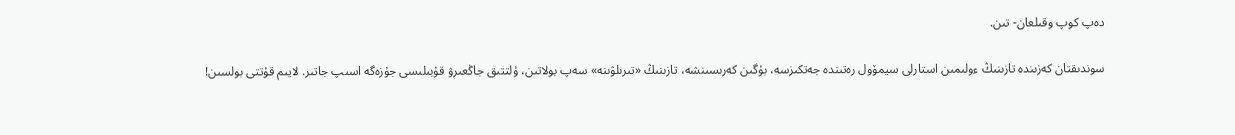دەپ كوپ وقىلعان- تىن.

سوندىقتان كەزىندە تازىنىڭ ءولىمىن استارلى سيمۆول رەتىندە جەتكىزسە، بۇگىن كەرىسىنشە، تازىنىڭ «تىرىلۋىنە» سەپ بولاتىن، ۇلتتىق جاڭعىرۋ قۇبىلىسى جۇزەگە اسىپ جاتىر. لايىم قۇتتى بولسىن!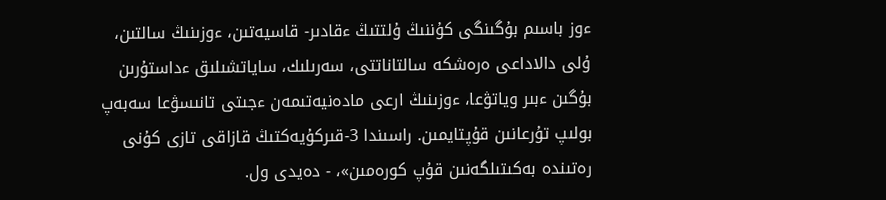ءوز باسىم بۇگىنگى كۇننىڭ ۇلتتىڭ ءقادىر- قاسيەتىن، ءوزىنىڭ سالتىن، ۇلى دالاداعى ەرەشكە سالتاناتتى، سەرىلىك، ساياتشىلىق ءداستۇرىن بۇگىن ءبىر وياتۋعا، ءوزىنىڭ ارعى مادەنيەتىمەن ءجىتى تانىسۋعا سەبەپ بولىپ تۇرعانىن قۇپتايمىن. راسىندا 3-قىركۇيەكتىڭ قازاقى تازى كۇنى رەتىندە بەكىتىلگەنىن قۇپ كورەمىن»، - دەيدى ول.